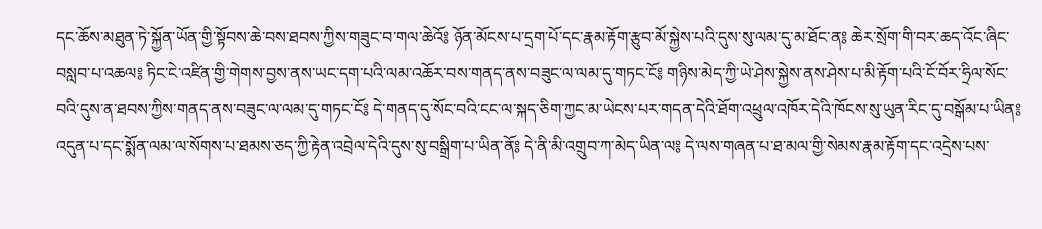དང་ཆོས་མཐུན་ཏེ་སྐྱོན་ཡོན་གྱི་སྟོབས་ཆེ་བས་ཐབས་ཀྱིས་གཟུང་བ་གལ་ཆེའོ༔ ཉོན་མོངས་པ་དྲག་པོ་དང་རྣམ་རྟོག་རྩུབ་མོ་སྐྱེས་པའི་དུས་སུ་ལམ་དུ་མ་ཐོང་ན༔ ཆེར་སྲོག་གི་བར་ཆད་འོང་ཞིང་བསླབ་པ་འཆལ༔ ཏིང་ངེ་འཛིན་གྱི་གེགས་བྱས་ནས་ཡང་དག་པའི་ལམ་འཆོར་བས་གནད་ནས་བཟུང་ལ་ལམ་དུ་གཏང་ངོ༔ གཉིས་མེད་ཀྱི་ཡེ་ཤེས་སྐྱེས་ནས་ཤེས་པ་མི་རྟོག་པའི་ངོ་བོར་ཧྲིལ་སོང་བའི་དུས་ན་ཐབས་ཀྱིས་གནད་ནས་བཟུང་ལ་ལམ་དུ་གཏང་ངོ༔ དེ་གནད་དུ་སོང་བའི་ངང་ལ་སྐད་ཅིག་ཀྱང་མ་ཡེངས་པར་གདན་དེའི་ཐོག་འཕྲུལ་འཁོར་དེའི་ཁོངས་སུ་ཡུན་རིང་དུ་བསྒོམ་པ་ཡིན༔ འདུན་པ་དང་སྨོན་ལམ་ལ་སོགས་པ་ཐམས་ཅད་ཀྱི་རྟེན་འབྲེལ་དེའི་དུས་སུ་བསྒྲིག་པ་ཡིན་ནོ༔ དེ་ནི་མི་འགྲུབ་ཀ་མེད་ཡིན་ལ༔ དེ་ལས་གཞན་པ་ཐ་མལ་གྱི་སེམས་རྣམ་རྟོག་དང་འདྲེས་པས་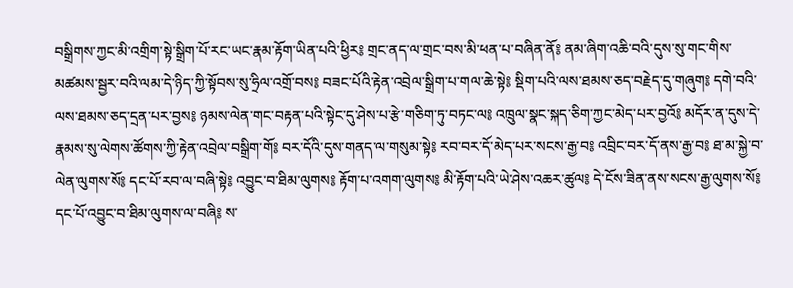བསྒྲིགས་ཀྱང་མི་འགྲིག་སྟེ་སྒྲིག་པོ་རང་ཡང་རྣམ་རྟོག་ཡིན་པའི་ཕྱིར༔ གྲང་ནད་ལ་གྲང་བས་མི་ཕན་པ་བཞིན་ནོ༔ ནམ་ཞིག་འཆི་བའི་དུས་སུ་གང་གིས་མཚམས་སྦྱར་བའི་ལམ་དེ་ཉིད་ཀྱི་སྟོབས་སུ་ཧྲིལ་འགྲོ་བས༔ བཟང་པོའི་རྟེན་འབྲེལ་སྒྲིག་པ་གལ་ཆེ་སྟེ༔ སྡིག་པའི་ལས་ཐམས་ཅད་བརྗེད་དུ་གཞུག༔ དགེ་བའི་ལས་ཐམས་ཅད་དྲན་པར་བྱས༔ ཉམས་ལེན་གང་བརྟན་པའི་སྟེང་དུ་ཤེས་པ་རྩེ་གཅིག་ཏུ་བཏང་ལ༔ འཁྲུལ་སྣང་སྐད་ཅིག་ཀྱང་མེད་པར་བྱའོ༔ མདོར་ན་དུས་དེ་རྣམས་སུ་ལེགས་ཚོགས་ཀྱི་རྟེན་འབྲེལ་བསྒྲིག་གོ༔ བར་དོའི་དུས་གནད་ལ་གསུམ་སྟེ༔ རབ་བར་དོ་མེད་པར་སངས་རྒྱ་བ༔ འབྲིང་བར་དོ་ནས་རྒྱ་བ༔ ཐ་མ་སྐྱེ་བ་ལེན་ལུགས་སོ༔ དང་པོ་རབ་ལ་བཞི་སྟེ༔ འབྱུང་བ་ཐིམ་ལུགས༔ རྟོག་པ་འགག་ལུགས༔ མི་རྟོག་པའི་ཡེ་ཤེས་འཆར་ཚུལ༔ དེ་ངོས་ཟིན་ནས་སངས་རྒྱ་ལུགས་སོ༔ དང་པོ་འབྱུང་བ་ཐིམ་ལུགས་ལ་བཞི༔ ས་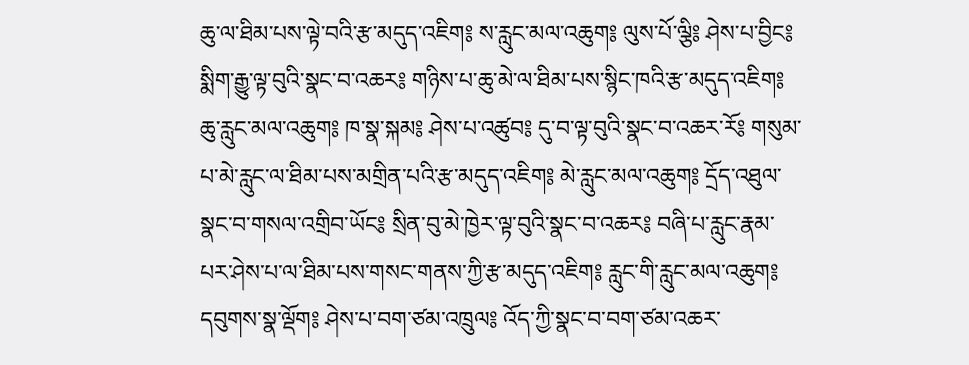ཆུ་ལ་ཐིམ་པས་ལྟེ་བའི་རྩ་མདུད་འཇིག༔ ས་རླུང་མལ་འཆུག༔ ལུས་པོ་ལྕི༔ ཤེས་པ་བྱིང༔ སྨིག་རྒྱུ་ལྟ་བུའི་སྣང་བ་འཆར༔ གཉིས་པ་ཆུ་མེ་ལ་ཐིམ་པས་སྙིང་ཁའི་རྩ་མདུད་འཇིག༔ ཆུ་རླུང་མལ་འཆུག༔ ཁ་སྣ་སྐམ༔ ཤེས་པ་འཚུབ༔ དུ་བ་ལྟ་བུའི་སྣང་བ་འཆར་རོ༔ གསུམ་པ་མེ་རླུང་ལ་ཐིམ་པས་མགྲིན་པའི་རྩ་མདུད་འཇིག༔ མེ་རླུང་མལ་འཆུག༔ དྲོད་འཐུལ་སྣང་བ་གསལ་འགྲིབ་ཡོང༔ སྲིན་བུ་མེ་ཁྱེར་ལྟ་བུའི་སྣང་བ་འཆར༔ བཞི་པ་རླུང་རྣམ་པར་ཤེས་པ་ལ་ཐིམ་པས་གསང་གནས་ཀྱི་རྩ་མདུད་འཇིག༔ རླུང་གི་རླུང་མལ་འཆུག༔ དབུགས་སྣ་ལྡོག༔ ཤེས་པ་བག་ཙམ་འཁྲུལ༔ འོད་ཀྱི་སྣང་བ་བག་ཙམ་འཆར་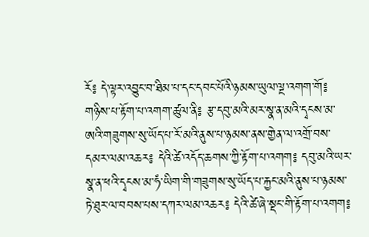རོ༔ དེ་ལྟར་འབྱུང་བ་ཐིམ་པ་དང་དབང་པོའི་ཉམས་ཡུལ་ལྔ་འགག་གོ༔ གཉིས་པ་རྟོག་པ་འགག་ཚུལ་ནི༔ རྩ་དབུ་མའི་མར་སྣ་ན་མའི་དྭངས་མ་ཨའི་གཟུགས་སུ་ཡོད་པ་རོ་མའི་ནུས་པ་ཉམས་ནས་གྱེན་ལ་འགྲོ་བས་དམར་ལམ་འཆར༔ དེའི་ཚེ་འདོད་ཆགས་ཀྱི་རྟོག་པ་འགག༔ དབུ་མའི་ཡར་སྣ་ན་ཕའི་དྭངས་མ་ཧཾ་ཡིག་གི་གཟུགས་སུ་ཡོད་པ་རྐྱང་མའི་ནུས་པ་ཉམས་ཏེ་ཐུར་ལ་བབས་པས་དཀར་ལམ་འཆར༔ དེའི་ཚེ་ཞེ་སྡང་གི་རྟོག་པ་འགག༔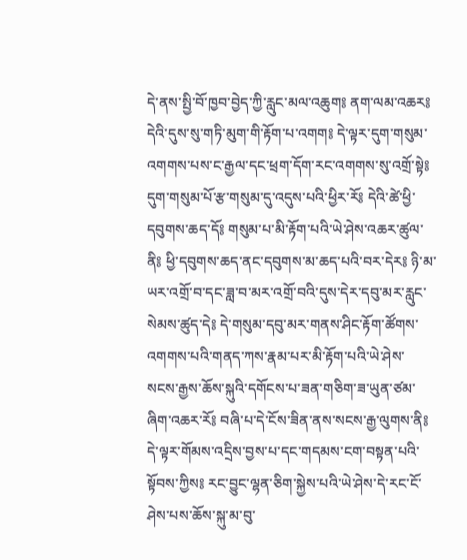དེ་ནས་སྤྱི་བོ་ཁྱབ་བྱེད་ཀྱི་རླུང་མལ་འཆུག༔ ནག་ལམ་འཆར༔ དེའི་དུས་སུ་གཏི་མུག་གི་རྟོག་པ་འགག༔ དེ་ལྟར་དུག་གསུམ་འགགས་པས་ང་རྒྱལ་དང་ཕྲག་དོག་རང་འགགས་སུ་འགྲོ་སྟེ༔ དུག་གསུམ་པོ་རྩ་གསུམ་དུ་འདུས་པའི་ཕྱིར་རོ༔ དེའི་ཚེ་ཕྱི་དབུགས་ཆད་དོ༔ གསུམ་པ་མི་རྟོག་པའི་ཡེ་ཤེས་འཆར་ཚུལ་ནི༔ ཕྱི་དབུགས་ཆད་ནང་དབུགས་མ་ཆད་པའི་བར་དེར༔ ཉི་མ་ཡར་འགྲོ་བ་དང་ཟླ་བ་མར་འགྲོ་བའི་དུས་དེར་དབུ་མར་རླུང་སེམས་ཚུད་དེ༔ དེ་གསུམ་དབུ་མར་གནས་ཤིང་རྟོག་ཚོགས་འགགས་པའི་གནད་ཀས་རྣམ་པར་མི་རྟོག་པའི་ཡེ་ཤེས་སངས་རྒྱས་ཆོས་སྐུའི་དགོངས་པ་ཟན་གཅིག་ཟ་ཡུན་ཙམ་ཞིག་འཆར་རོ༔ བཞི་པ་དེ་ངོས་ཟིན་ནས་སངས་རྒྱ་ལུགས་ནི༔ དེ་ལྟར་གོམས་འདྲིས་བྱས་པ་དང་གདམས་ངག་བསྟན་པའི་སྟོབས་ཀྱིས༔ རང་བྱུང་ལྷན་ཅིག་སྐྱེས་པའི་ཡེ་ཤེས་དེ་རང་ངོ་ཤེས་པས་ཆོས་སྐུ་མ་བུ་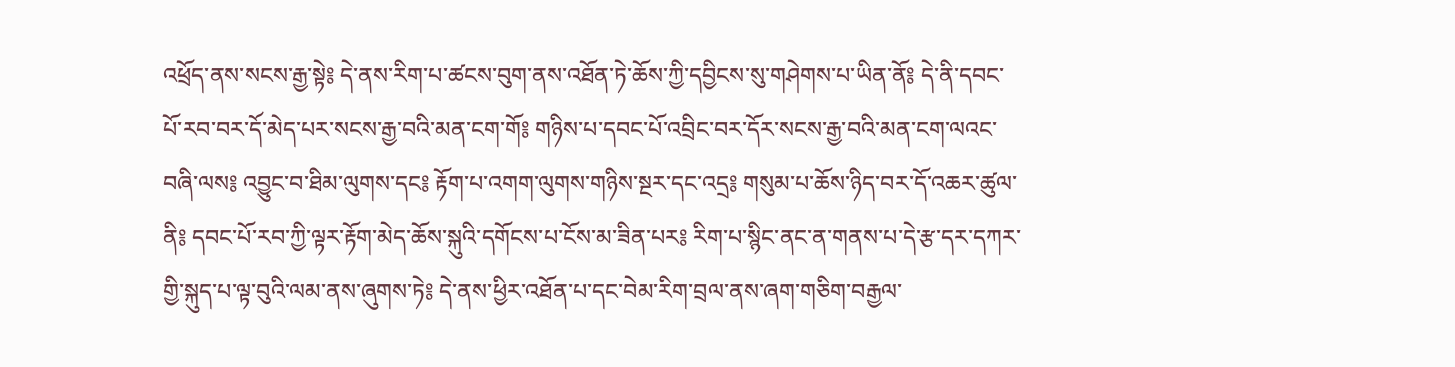འཕྲོད་ནས་སངས་རྒྱ་སྟེ༔ དེ་ནས་རིག་པ་ཚངས་བུག་ནས་འཐོན་ཏེ་ཆོས་ཀྱི་དབྱིངས་སུ་གཤེགས་པ་ཡིན་ནོ༔ དེ་ནི་དབང་པོ་རབ་བར་དོ་མེད་པར་སངས་རྒྱ་བའི་མན་ངག་གོ༔ གཉིས་པ་དབང་པོ་འབྲིང་བར་དོར་སངས་རྒྱ་བའི་མན་ངག་ལའང་བཞི་ལས༔ འབྱུང་བ་ཐིམ་ལུགས་དང༔ རྟོག་པ་འགག་ལུགས་གཉིས་སྔར་དང་འདྲ༔ གསུམ་པ་ཆོས་ཉིད་བར་དོ་འཆར་ཚུལ་ནི༔ དབང་པོ་རབ་ཀྱི་ལྟར་རྟོག་མེད་ཆོས་སྐུའི་དགོངས་པ་ངོས་མ་ཟིན་པར༔ རིག་པ་སྙིང་ནང་ན་གནས་པ་དེ་རྩ་དར་དཀར་གྱི་སྐུད་པ་ལྟ་བུའི་ལམ་ནས་ཞུགས་ཏེ༔ དེ་ནས་ཕྱིར་འཐོན་པ་དང་བེམ་རིག་བྲལ་ནས་ཞག་གཅིག་བརྒྱལ་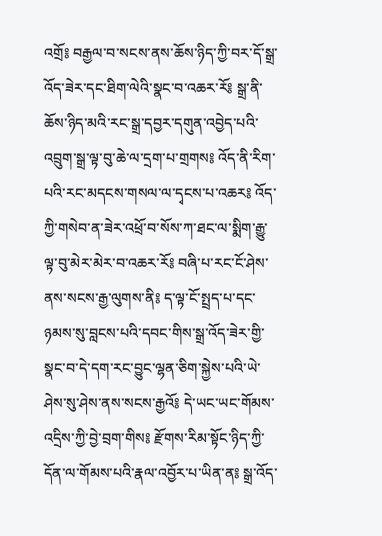འགྲོ༔ བརྒྱལ་བ་སངས་ནས་ཆོས་ཉིད་ཀྱི་བར་དོ་སྒྲ་འོད་ཟེར་དང་ཐིག་ལེའི་སྣང་བ་འཆར་རོ༔ སྒྲ་ནི་ཆོས་ཉིད་མའི་རང་སྒྲ་དབྱར་དགུན་འབྱེད་པའི་འབྲུག་སྒྲ་ལྟ་བུ་ཆེ་ལ་དྲག་པ་གྲགས༔ འོད་ནི་རིག་པའི་རང་མདངས་གསལ་ལ་དྭངས་པ་འཆར༔ འོད་ཀྱི་གསེབ་ན་ཟེར་འཕྲོ་བ་སོས་ཀ་ཐང་ལ་སྨིག་རྒྱུ་ལྟ་བུ་མེར་མེར་བ་འཆར་རོ༔ བཞི་པ་རང་ངོ་ཤེས་ནས་སངས་རྒྱ་ལུགས་ནི༔ ད་ལྟ་ངོ་སྤྲད་པ་དང་ཉམས་སུ་བླངས་པའི་དབང་གིས་སྒྲ་འོད་ཟེར་གྱི་སྣང་བ་དེ་དག་རང་བྱུང་ལྷན་ཅིག་སྐྱེས་པའི་ཡེ་ཤེས་སུ་ཤེས་ནས་སངས་རྒྱའོ༔ དེ་ཡང་ཡང་གོམས་འདྲིས་ཀྱི་བྱེ་བྲག་གིས༔ རྫོགས་རིམ་སྟོང་ཉིད་ཀྱི་དོན་ལ་གོམས་པའི་རྣལ་འབྱོར་པ་ཡིན་ན༔ སྒྲ་འོད་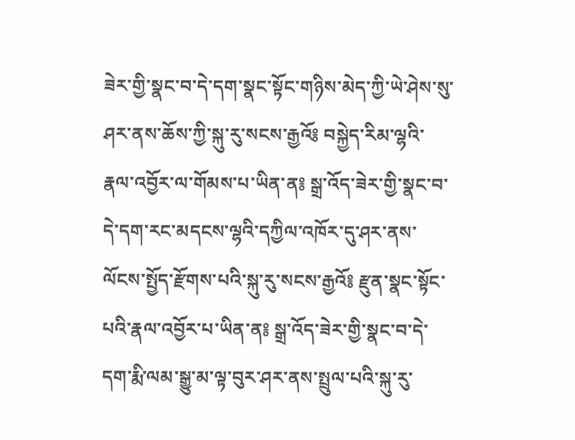ཟེར་གྱི་སྣང་བ་དེ་དག་སྣང་སྟོང་གཉིས་མེད་ཀྱི་ཡེ་ཤེས་སུ་ཤར་ནས་ཆོས་ཀྱི་སྐུ་རུ་སངས་རྒྱའོ༔ བསྐྱེད་རིམ་ལྷའི་རྣལ་འབྱོར་ལ་གོམས་པ་ཡིན་ན༔ སྒྲ་འོད་ཟེར་གྱི་སྣང་བ་དེ་དག་རང་མདངས་ལྷའི་དཀྱིལ་འཁོར་དུ་ཤར་ནས་ལོངས་སྤྱོད་རྫོགས་པའི་སྐུ་རུ་སངས་རྒྱའོ༔ རྫུན་སྣང་སྟོང་པའི་རྣལ་འབྱོར་པ་ཡིན་ན༔ སྒྲ་འོད་ཟེར་གྱི་སྣང་བ་དེ་དག་རྨི་ལམ་སྒྱུ་མ་ལྟ་བུར་ཤར་ནས་སྤྲུལ་པའི་སྐུ་རུ་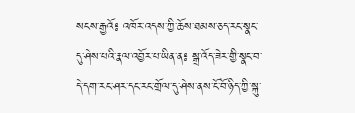སངས་རྒྱའོ༔ འཁོར་འདས་ཀྱི་ཆོས་ཐམས་ཅད་རང་སྣང་དུ་ཤེས་པའི་རྣལ་འབྱོར་པ་ཡིན་ན༔ སྒྲ་འོད་ཟེར་གྱི་སྣང་བ་དེ་དག་རང་ཤར་དང་རང་གྲོལ་དུ་ཤེས་ནས་ངོ་བོ་ཉིད་ཀྱི་སྐུ་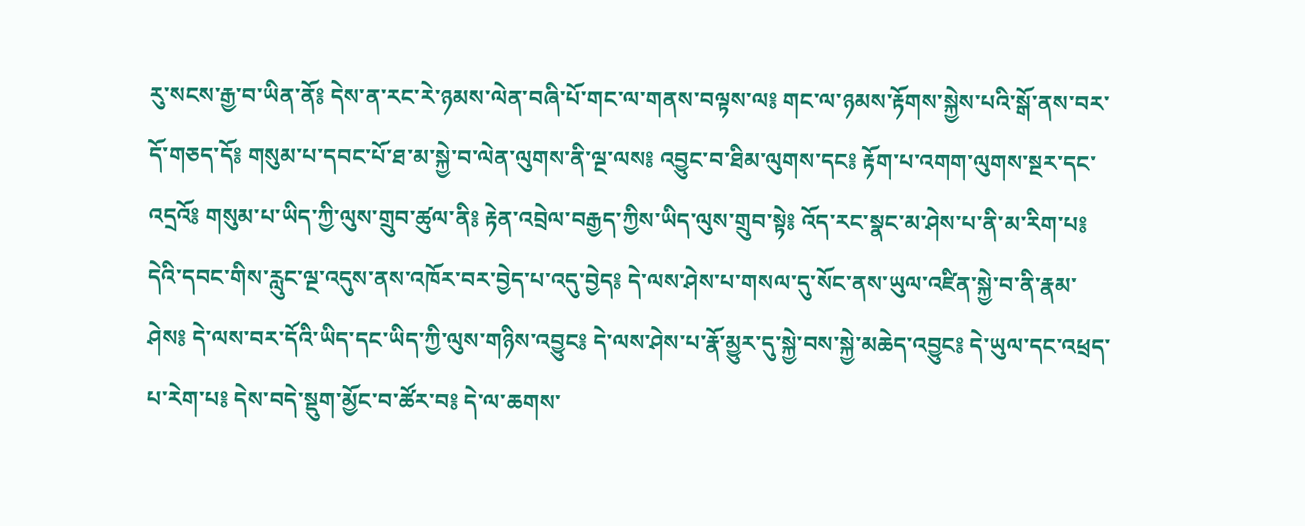རུ་སངས་རྒྱ་བ་ཡིན་ནོ༔ དེས་ན་རང་རེ་ཉམས་ལེན་བཞི་པོ་གང་ལ་གནས་བལྟས་ལ༔ གང་ལ་ཉམས་རྟོགས་སྐྱེས་པའི་སྒོ་ནས་བར་དོ་གཅད་དོ༔ གསུམ་པ་དབང་པོ་ཐ་མ་སྐྱེ་བ་ལེན་ལུགས་ནི་ལྔ་ལས༔ འབྱུང་བ་ཐིམ་ལུགས་དང༔ རྟོག་པ་འགག་ལུགས་སྔར་དང་འདྲའོ༔ གསུམ་པ་ཡིད་ཀྱི་ལུས་གྲུབ་ཚུལ་ནི༔ རྟེན་འབྲེལ་བརྒྱད་ཀྱིས་ཡིད་ལུས་གྲུབ་སྟེ༔ འོད་རང་སྣང་མ་ཤེས་པ་ནི་མ་རིག་པ༔ དེའི་དབང་གིས་རླུང་ལྔ་འདུས་ནས་འཁོར་བར་བྱེད་པ་འདུ་བྱེད༔ དེ་ལས་ཤེས་པ་གསལ་དུ་སོང་ནས་ཡུལ་འཛིན་སྐྱེ་བ་ནི་རྣམ་ཤེས༔ དེ་ལས་བར་དོའི་ཡིད་དང་ཡིད་ཀྱི་ལུས་གཉིས་འབྱུང༔ དེ་ལས་ཤེས་པ་རྣོ་མྱུར་དུ་སྐྱེ་བས་སྐྱེ་མཆེད་འབྱུང༔ དེ་ཡུལ་དང་འཕྲད་པ་རེག་པ༔ དེས་བདེ་སྡུག་མྱོང་བ་ཚོར་བ༔ དེ་ལ་ཆགས་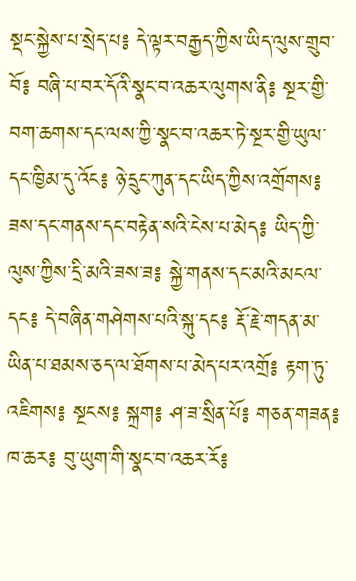སྡང་སྐྱེས་པ་སྲེད་པ༔ དེ་ལྟར་བརྒྱད་ཀྱིས་ཡིད་ལུས་གྲུབ་བོ༔ བཞི་པ་བར་དོའི་སྣང་བ་འཆར་ལུགས་ནི༔ སྔར་གྱི་བག་ཆགས་དང་ལས་ཀྱི་སྣང་བ་འཆར་ཏེ་སྔར་གྱི་ཡུལ་དང་ཁྱིམ་དུ་འོང༔ ཉེ་དྲུང་ཀུན་དང་ཡིད་ཀྱིས་འགྲོགས༔ ཟས་དང་གནས་དང་བརྟེན་སའི་ངེས་པ་མེད༔ ཡིད་ཀྱི་ལུས་ཀྱིས་དྲི་མའི་ཟས་ཟ༔ སྐྱེ་གནས་དང་མའི་མངལ་དང༔ དེ་བཞིན་གཤེགས་པའི་སྐུ་དང༔ རྡོ་རྗེ་གདན་མ་ཡིན་པ་ཐམས་ཅད་ལ་ཐོགས་པ་མེད་པར་འགྲོ༔ རྟག་ཏུ་འཇིགས༔ སྔངས༔ སྐྲག༔ ཤ་ཟ་སྲིན་པོ༔ གཅན་གཟན༔ ཁ་ཆར༔ བུ་ཡུག་གི་སྣང་བ་འཆར་རོ༔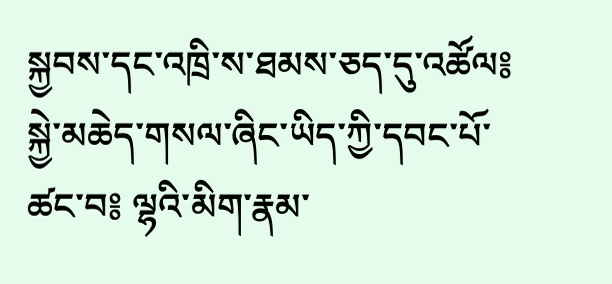སྐྱབས་དང་འཁྲི་ས་ཐམས་ཅད་དུ་འཚོལ༔ སྐྱེ་མཆེད་གསལ་ཞིང་ཡིད་ཀྱི་དབང་པོ་ཚང་བ༔ ལྷའི་མིག་རྣམ་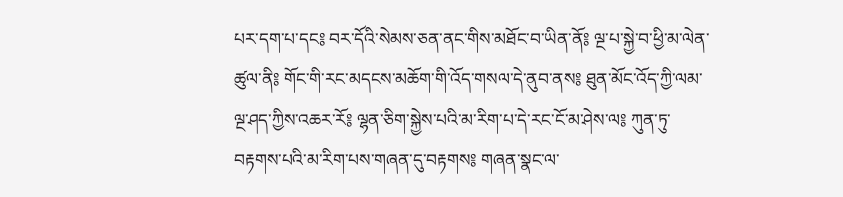པར་དག་པ་དང༔ བར་དོའི་སེམས་ཅན་ནང་གིས་མཐོང་བ་ཡིན་ནོ༔ ལྔ་པ་སྐྱེ་བ་ཕྱི་མ་ལེན་ཚུལ་ནི༔ གོང་གི་རང་མདངས་མཆོག་གི་འོད་གསལ་དེ་ནུབ་ནས༔ ཐུན་མོང་འོད་ཀྱི་ལམ་ལྔ་ཤད་ཀྱིས་འཆར་རོ༔ ལྷན་ཅིག་སྐྱེས་པའི་མ་རིག་པ་དེ་རང་ངོ་མ་ཤེས་ལ༔ ཀུན་ཏུ་བརྟགས་པའི་མ་རིག་པས་གཞན་དུ་བརྟགས༔ གཞན་སྣང་ལ་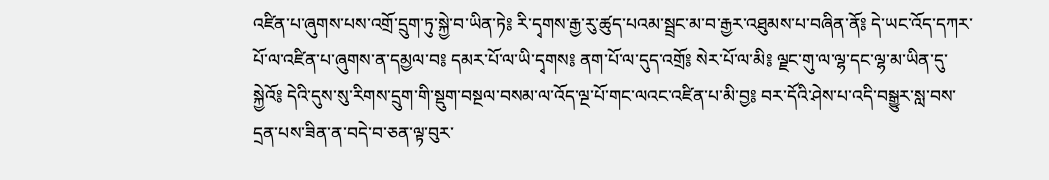འཛིན་པ་ཞུགས་པས་འགྲོ་དྲུག་ཏུ་སྐྱེ་བ་ཡིན་ཏེ༔ རི་དྭགས་རྒྱ་རུ་ཚུད་པའམ་སྦྲང་མ་བ་རྒྱར་འཐུམས་པ་བཞིན་ནོ༔ དེ་ཡང་འོད་དཀར་པོ་ལ་འཛིན་པ་ཞུགས་ན་དམྱལ་བ༔ དམར་པོ་ལ་ཡི་དྭགས༔ ནག་པོ་ལ་དུད་འགྲོ༔ སེར་པོ་ལ་མི༔ ལྗང་གུ་ལ་ལྷ་དང་ལྷ་མ་ཡིན་དུ་སྐྱེའོ༔ དེའི་དུས་སུ་རིགས་དྲུག་གི་སྡུག་བསྔལ་བསམ་ལ་འོད་ལྔ་པོ་གང་ལའང་འཛིན་པ་མི་བྱ༔ བར་དོའི་ཤེས་པ་འདི་བསྒྱུར་སླ་བས་དྲན་པས་ཟིན་ན་བདེ་བ་ཅན་ལྟ་བུར་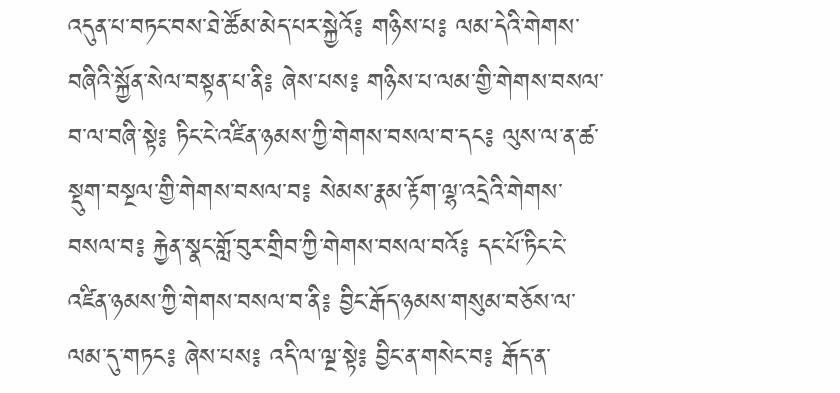འདུན་པ་བཏང་བས་ཐེ་ཚོམ་མེད་པར་སྐྱེའོ༔ གཉིས་པ༔ ལམ་དེའི་གེགས་བཞིའི་སྐྱོན་སེལ་བསྟན་པ་ནི༔ ཞེས་པས༔ གཉིས་པ་ལམ་གྱི་གེགས་བསལ་བ་ལ་བཞི་སྟེ༔ ཏིང་ངེ་འཛིན་ཉམས་ཀྱི་གེགས་བསལ་བ་དང༔ ལུས་ལ་ན་ཚ་སྡུག་བསྔལ་གྱི་གེགས་བསལ་བ༔ སེམས་རྣམ་རྟོག་ལྷ་འདྲེའི་གེགས་བསལ་བ༔ རྐྱེན་སྣང་གློ་བུར་གྲིབ་ཀྱི་གེགས་བསལ་བའོ༔ དང་པོ་ཏིང་ངེ་འཛིན་ཉམས་ཀྱི་གེགས་བསལ་བ་ནི༔ བྱིང་རྒོད་ཉམས་གསུམ་བཅོས་ལ་ལམ་དུ་གཏང༔ ཞེས་པས༔ འདི་ལ་ལྔ་སྟེ༔ བྱིང་ན་གསེང་བ༔ རྒོད་ན་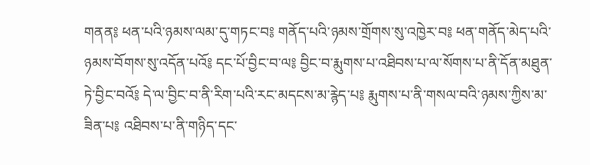གནན༔ ཕན་པའི་ཉམས་ལམ་དུ་གཏང་བ༔ གནོད་པའི་ཉམས་གྲོགས་སུ་འཁྱེར་བ༔ ཕན་གནོད་མེད་པའི་ཉམས་བོགས་སུ་འདོན་པའོ༔ དང་པོ་བྱིང་བ་ལ༔ བྱིང་བ་རྨུགས་པ་འཐིབས་པ་ལ་སོགས་པ་ནི་དོན་མཐུན་ཏེ་བྱིང་བའོ༔ དེ་ལ་བྱིང་བ་ནི་རིག་པའི་རང་མདངས་མ་རྙེད་པ༔ རྨུགས་པ་ནི་གསལ་བའི་ཉམས་ཀྱིས་མ་ཟིན་པ༔ འཐིབས་པ་ནི་གཉིད་དང་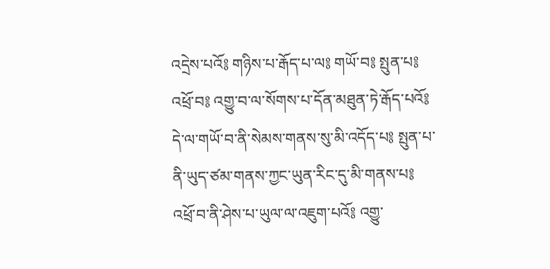འདྲེས་པའོ༔ གཉིས་པ་རྒོད་པ་ལ༔ གཡོ་བ༔ སྤུན་པ༔ འཕྲོ་བ༔ འགྱུ་བ་ལ་སོགས་པ་དོན་མཐུན་ཏེ་རྒོད་པའོ༔ དེ་ལ་གཡོ་བ་ནི་སེམས་གནས་སུ་མི་འདོད་པ༔ སྤུན་པ་ནི་ཡུད་ཙམ་གནས་ཀྱང་ཡུན་རིང་དུ་མི་གནས་པ༔ འཕྲོ་བ་ནི་ཤེས་པ་ཡུལ་ལ་འཇུག་པའོ༔ འགྱུ་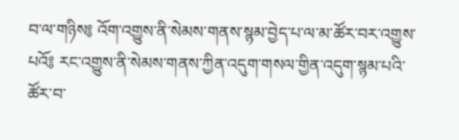བ་ལ་གཉིས༔ འོག་འགྱུས་ནི་སེམས་གནས་སྙམ་བྱེད་པ་ལ་མ་ཚོར་བར་འགྱུས་པའོ༔ རང་འགྱུས་ནི་སེམས་གནས་ཀྱིན་འདུག་གསལ་གྱིན་འདུག་སྙམ་པའི་ཚོར་བ་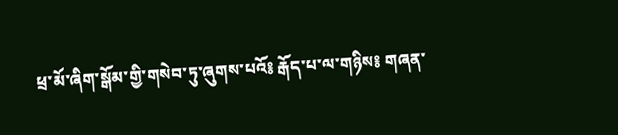ཕྲ་མོ་ཞིག་སྒོམ་གྱི་གསེབ་ཏུ་ཞུགས་པའོ༔ རྒོད་པ་ལ་གཉིས༔ གཞན་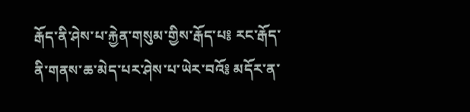རྒོད་ནི་ཤེས་པ་རྐྱེན་གསུམ་གྱིས་རྒོད་པ༔ རང་རྒོད་ནི་གནས་ཆ་མེད་པར་ཤེས་པ་ཡེར་བའོ༔ མདོར་ན་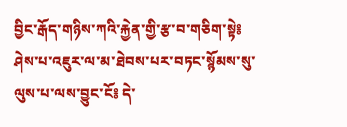བྱིང་རྒོད་གཉིས་ཀའི་རྐྱེན་གྱི་རྩ་བ་གཅིག་སྟེ༔ ཤེས་པ་འཇུར་ལ་མ་ཐེབས་པར་བཏང་སྙོམས་སུ་ལུས་པ་ལས་བྱུང་ངོ༔ དེ་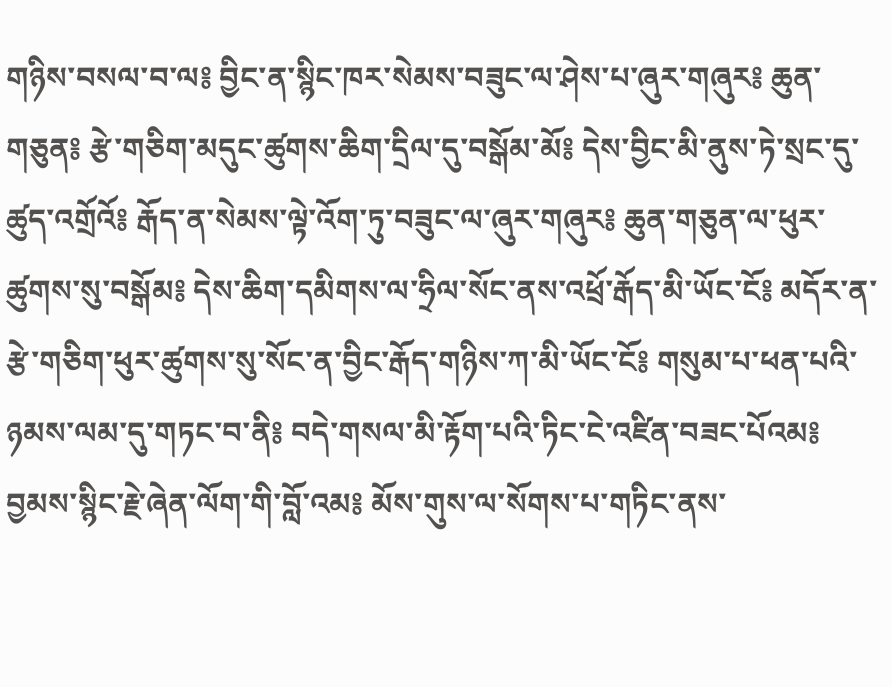གཉིས་བསལ་བ་ལ༔ བྱིང་ན་སྙིང་ཁར་སེམས་བཟུང་ལ་ཤེས་པ་ཞུར་གཞུར༔ ཆུན་གཅུན༔ རྩེ་གཅིག་མདུང་ཚུགས་ཆིག་དྲིལ་དུ་བསྒོམ་མོ༔ དེས་བྱིང་མི་ནུས་ཏེ་སྲང་དུ་ཚུད་འགྲོའོ༔ རྒོད་ན་སེམས་ལྟེ་འོག་ཏུ་བཟུང་ལ་ཞུར་གཞུར༔ ཆུན་གཅུན་ལ་ཕུར་ཚུགས་སུ་བསྒོམ༔ དེས་ཆིག་དམིགས་ལ་ཧྲིལ་སོང་ནས་འཕྲོ་རྒོད་མི་ཡོང་ངོ༔ མདོར་ན་རྩེ་གཅིག་ཕུར་ཚུགས་སུ་སོང་ན་བྱིང་རྒོད་གཉིས་ཀ་མི་ཡོང་ངོ༔ གསུམ་པ་ཕན་པའི་ཉམས་ལམ་དུ་གཏང་བ་ནི༔ བདེ་གསལ་མི་རྟོག་པའི་ཏིང་ངེ་འཛིན་བཟང་པོའམ༔ བྱམས་སྙིང་རྗེ་ཞེན་ལོག་གི་བློ་འམ༔ མོས་གུས་ལ་སོགས་པ་གཏིང་ནས་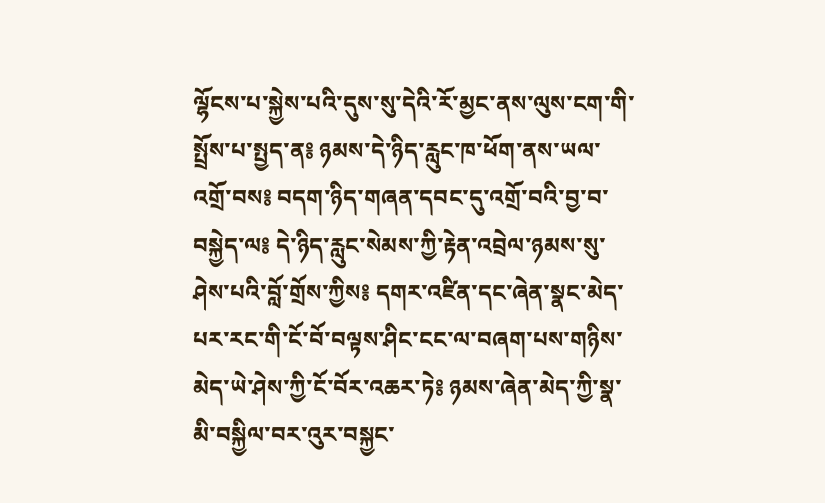ལྷོངས་པ་སྐྱེས་པའི་དུས་སུ་དེའི་རོ་མྱང་ནས་ལུས་ངག་གི་སྤྲོས་པ་སྤྱད་ན༔ ཉམས་དེ་ཉིད་རླུང་ཁ་ཕོག་ནས་ཡལ་འགྲོ་བས༔ བདག་ཉིད་གཞན་དབང་དུ་འགྲོ་བའི་བྱ་བ་བསྐྱེད་ལ༔ དེ་ཉིད་རླུང་སེམས་ཀྱི་རྟེན་འབྲེལ་ཉམས་སུ་ཤེས་པའི་བློ་གྲོས་ཀྱིས༔ དགར་འཛིན་དང་ཞེན་སྣང་མེད་པར་རང་གི་ངོ་བོ་བལྟས་ཤིང་ངང་ལ་བཞག་པས་གཉིས་མེད་ཡེ་ཤེས་ཀྱི་ངོ་བོར་འཆར་ཏེ༔ ཉམས་ཞེན་མེད་ཀྱི་སྣ་མི་བསྐྱིལ་བར་འུར་བསྐྱང་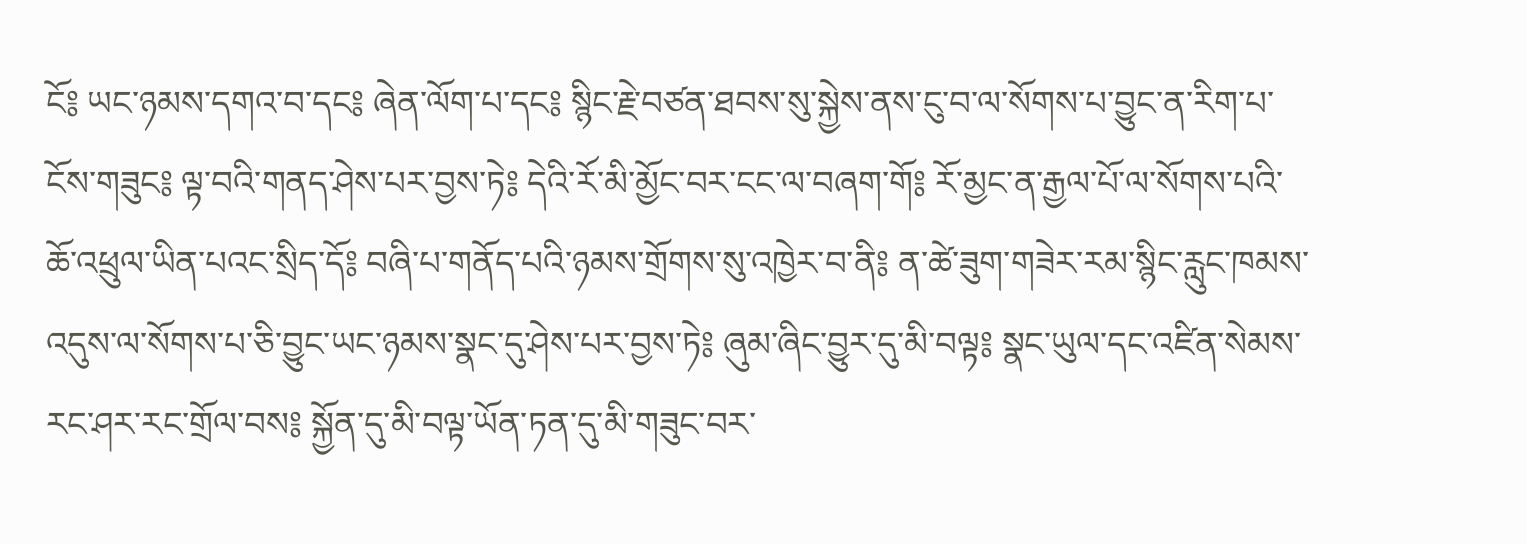ངོ༔ ཡང་ཉམས་དགའ་བ་དང༔ ཞེན་ལོག་པ་དང༔ སྙིང་རྗེ་བཙན་ཐབས་སུ་སྐྱེས་ནས་ངུ་བ་ལ་སོགས་པ་བྱུང་ན་རིག་པ་ངོས་གཟུང༔ ལྟ་བའི་གནད་ཤེས་པར་བྱས་ཏེ༔ དེའི་རོ་མི་མྱོང་བར་ངང་ལ་བཞག་གོ༔ རོ་མྱང་ན་རྒྱལ་པོ་ལ་སོགས་པའི་ཆོ་འཕྲུལ་ཡིན་པའང་སྲིད་དོ༔ བཞི་པ་གནོད་པའི་ཉམས་གྲོགས་སུ་འཁྱེར་བ་ནི༔ ན་ཚེ་ཟུག་གཟེར་རམ་སྙིང་རླུང་ཁམས་འདུས་ལ་སོགས་པ་ཅི་བྱུང་ཡང་ཉམས་སྣང་དུ་ཤེས་པར་བྱས་ཏེ༔ ཞུམ་ཞིང་བྱུར་དུ་མི་བལྟ༔ སྣང་ཡུལ་དང་འཛིན་སེམས་རང་ཤར་རང་གྲོལ་བས༔ སྐྱོན་དུ་མི་བལྟ་ཡོན་ཏན་དུ་མི་གཟུང་བར་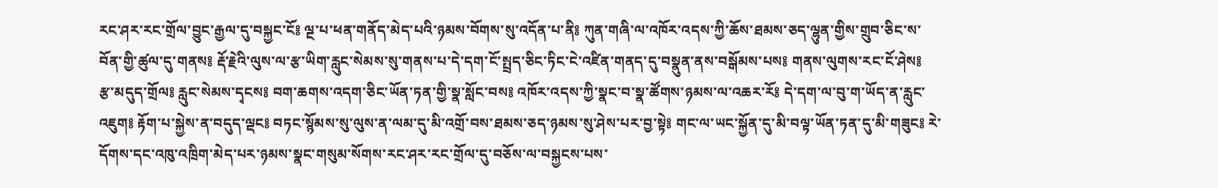རང་ཤར་རང་གྲོལ་བྱུང་རྒྱལ་དུ་བསྐྱང་ངོ༔ ལྔ་པ་ཕན་གནོད་མེད་པའི་ཉམས་བོགས་སུ་འདོན་པ་ནི༔ ཀུན་གཞི་ལ་འཁོར་འདས་ཀྱི་ཆོས་ཐམས་ཅད་ལྷུན་གྱིས་གྲུབ་ཅིང་ས་བོན་གྱི་ཚུལ་དུ་གནས༔ རྡོ་རྗེའི་ལུས་ལ་རྩ་ཡིག་རླུང་སེམས་སུ་གནས་པ་དེ་དག་ངོ་སྤྲད་ཅིང་ཏིང་ངེ་འཛིན་གནད་དུ་བསྣུན་ནས་བསྒོམས་པས༔ གནས་ལུགས་རང་ངོ་ཤེས༔ རྩ་མདུད་གྲོལ༔ རླུང་སེམས་དྭངས༔ བག་ཆགས་འདག་ཅིང་ཡོན་ཏན་གྱི་སྣ་སློང་བས༔ འཁོར་འདས་ཀྱི་སྣང་བ་སྣ་ཚོགས་ཉམས་ལ་འཆར་རོ༔ དེ་དག་ལ་བུ་ག་ཡོད་ན་རླུང་འཇུག༔ རྟོག་པ་སྐྱེས་ན་བདུད་ལྡང༔ བཏང་སྙོམས་སུ་ལུས་ན་ལམ་དུ་མི་འགྲོ་བས་ཐམས་ཅད་ཉམས་སུ་ཤེས་པར་བྱ་སྟེ༔ གང་ལ་ཡང་སྐྱོན་དུ་མི་བལྟ་ཡོན་ཏན་དུ་མི་གཟུང༔ རེ་དོགས་དང་འཁུ་འཁྲིག་མེད་པར་ཉམས་སྣང་གསུམ་སོགས་རང་ཤར་རང་གྲོལ་དུ་བཅོས་ལ་བསྐྱངས་པས་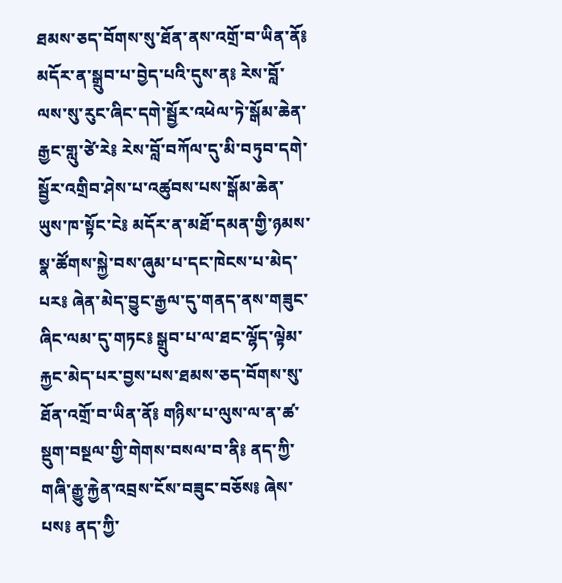ཐམས་ཅད་བོགས་སུ་ཐོན་ནས་འགྲོ་བ་ཡིན་ནོ༔ མདོར་ན་སྒྲུབ་པ་བྱེད་པའི་དུས་ན༔ རེས་བློ་ལས་སུ་རུང་ཞིང་དགེ་སྦྱོར་འཕེལ་ཏེ་སྒོམ་ཆེན་རྒྱང་གླུ་ཙེ་རེ༔ རེས་བློ་བཀོལ་དུ་མི་བཏུབ་དགེ་སྦྱོར་འགྲིབ་ཤེས་པ་འཚུབས་པས་སྒོམ་ཆེན་ཡུས་ཁ་སྟོང་ངེ༔ མདོར་ན་མཐོ་དམན་གྱི་ཉམས་སྣ་ཚོགས་སྐྱེ་བས་ཞུམ་པ་དང་ཁེངས་པ་མེད་པར༔ ཞེན་མེད་བྱུང་རྒྱལ་དུ་གནད་ནས་གཟུང་ཞིང་ལམ་དུ་གཏང༔ སྒྲུབ་པ་ལ་ཐང་ལྷོད་ལྟེམ་རྐྱང་མེད་པར་བྱས་པས་ཐམས་ཅད་བོགས་སུ་ཐོན་འགྲོ་བ་ཡིན་ནོ༔ གཉིས་པ་ལུས་ལ་ན་ཚ་སྡུག་བསྔལ་གྱི་གེགས་བསལ་བ་ནི༔ ནད་ཀྱི་གཞི་རྒྱུ་རྐྱེན་འབྲས་ངོས་བཟུང་བཅོས༔ ཞེས་པས༔ ནད་ཀྱི་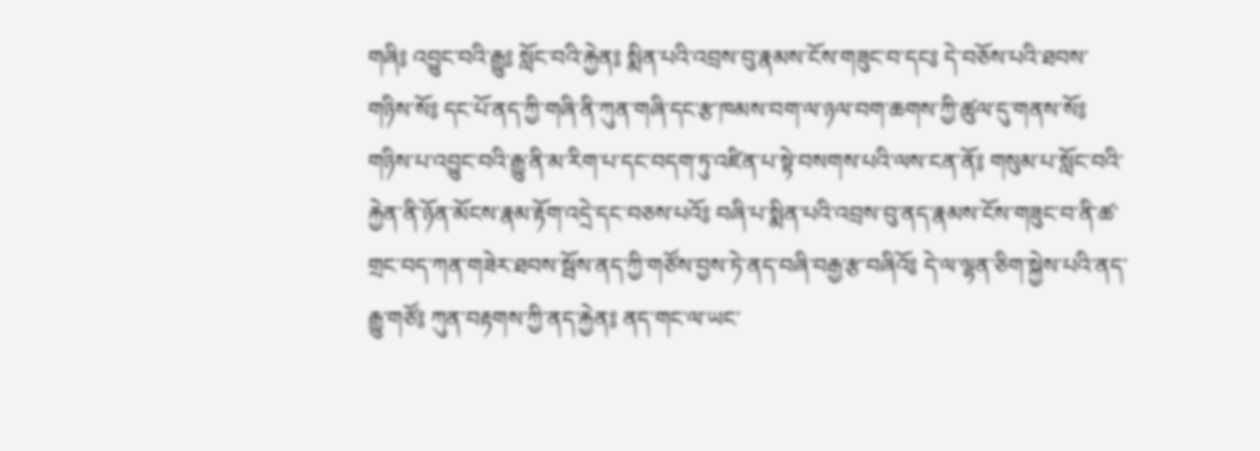གཞི༔ འབྱུང་བའི་རྒྱུ༔ སློང་བའི་རྐྱེན༔ སྨིན་པའི་འབྲས་བུ་རྣམས་ངོས་གཟུང་བ་དང༔ དེ་བཅོས་པའི་ཐབས་གཉིས་སོ༔ དང་པོ་ནད་ཀྱི་གཞི་ནི་ཀུན་གཞི་དང་རྩ་ཁམས་བག་ལ་ཉལ་བག་ཆགས་ཀྱི་ཚུལ་དུ་གནས་སོ༔ གཉིས་པ་འབྱུང་བའི་རྒྱུ་ནི་མ་རིག་པ་དང་བདག་ཏུ་འཛིན་པ་སྟེ་བསགས་པའི་ལས་ངན་ནོ༔ གསུམ་པ་སློང་བའི་རྐྱེན་ནི་ཉོན་མོངས་རྣམ་རྟོག་འདྲེ་དང་བཅས་པའོ༔ བཞི་པ་སྨིན་པའི་འབྲས་བུ་ནད་རྣམས་ངོས་གཟུང་བ་ནི་ཚ་གྲང་བད་ཀན་གཟེར་ཐབས་སྦོས་ནད་ཀྱི་གཙོས་བྱས་ཏེ་ནད་བཞི་བརྒྱ་རྩ་བཞིའོ༔ དེ་ལ་ལྷན་ཅིག་སྐྱེས་པའི་ནད་རྒྱུ་གཙོ༔ ཀུན་བརྟགས་ཀྱི་ནད་རྐྱེན༔ ནད་གང་ལ་ཡང་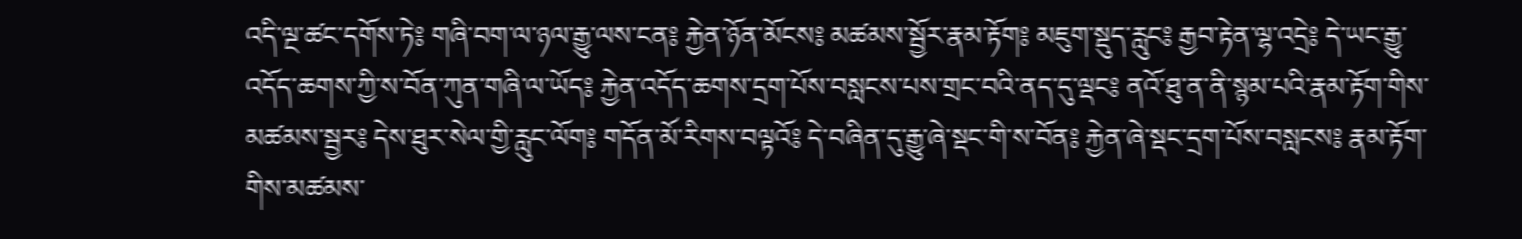འདི་ལྔ་ཚང་དགོས་ཏེ༔ གཞི་བག་ལ་ཉལ་རྒྱུ་ལས་ངན༔ རྐྱེན་ཉོན་མོངས༔ མཚམས་སྦྱོར་རྣམ་རྟོག༔ མཇུག་སྡུད་རླུང༔ རྒྱབ་རྟེན་ལྷ་འདྲེ༔ དེ་ཡང་རྒྱུ་འདོད་ཆགས་ཀྱི་ས་བོན་ཀུན་གཞི་ལ་ཡོད༔ རྐྱེན་འདོད་ཆགས་དྲག་པོས་བསླངས་པས་གྲང་བའི་ནད་དུ་ལྡང༔ ནའོ་ཐུ་ན་ནི་སྙམ་པའི་རྣམ་རྟོག་གིས་མཚམས་སྦྱར༔ དེས་ཐུར་སེལ་གྱི་རླུང་ལོག༔ གདོན་མོ་རིགས་བལྟའོ༔ དེ་བཞིན་དུ་རྒྱུ་ཞེ་སྡང་གི་ས་བོན༔ རྐྱེན་ཞེ་སྡང་དྲག་པོས་བསླངས༔ རྣམ་རྟོག་གིས་མཚམས་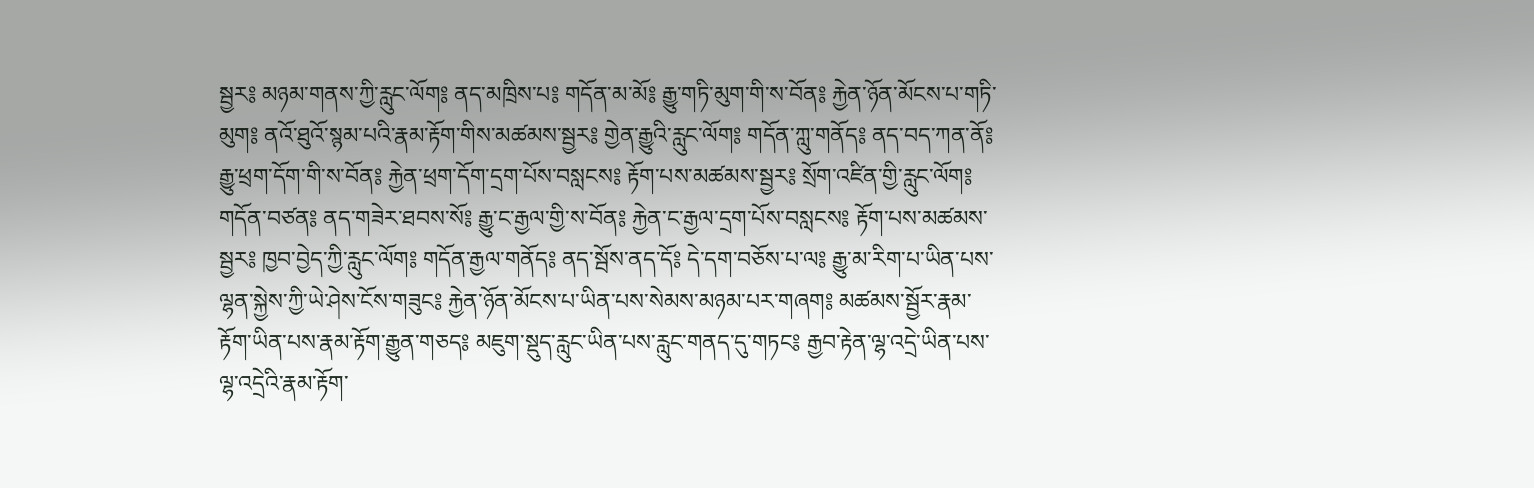སྦྱར༔ མཉམ་གནས་ཀྱི་རླུང་ལོག༔ ནད་མཁྲིས་པ༔ གདོན་མ་མོ༔ རྒྱུ་གཏི་མུག་གི་ས་བོན༔ རྐྱེན་ཉོན་མོངས་པ་གཏི་མུག༔ ནའོ་ཐུའོ་སྙམ་པའི་རྣམ་རྟོག་གིས་མཚམས་སྦྱར༔ གྱེན་རྒྱུའི་རླུང་ལོག༔ གདོན་ཀླུ་གནོད༔ ནད་བད་ཀན་ནོ༔ རྒྱུ་ཕྲག་དོག་གི་ས་བོན༔ རྐྱེན་ཕྲག་དོག་དྲག་པོས་བསླངས༔ རྟོག་པས་མཚམས་སྦྱར༔ སྲོག་འཛིན་གྱི་རླུང་ལོག༔ གདོན་བཙན༔ ནད་གཟེར་ཐབས་སོ༔ རྒྱུ་ང་རྒྱལ་གྱི་ས་བོན༔ རྐྱེན་ང་རྒྱལ་དྲག་པོས་བསླངས༔ རྟོག་པས་མཚམས་སྦྱར༔ ཁྱབ་བྱེད་ཀྱི་རླུང་ལོག༔ གདོན་རྒྱལ་གནོད༔ ནད་སྦོས་ནད་དོ༔ དེ་དག་བཅོས་པ་ལ༔ རྒྱུ་མ་རིག་པ་ཡིན་པས་ལྷན་སྐྱེས་ཀྱི་ཡེ་ཤེས་ངོས་གཟུང༔ རྐྱེན་ཉོན་མོངས་པ་ཡིན་པས་སེམས་མཉམ་པར་གཞག༔ མཚམས་སྦྱོར་རྣམ་རྟོག་ཡིན་པས་རྣམ་རྟོག་རྒྱུན་གཅད༔ མཇུག་སྡུད་རླུང་ཡིན་པས་རླུང་གནད་དུ་གཏང༔ རྒྱབ་རྟེན་ལྷ་འདྲེ་ཡིན་པས་ལྷ་འདྲེའི་རྣམ་རྟོག་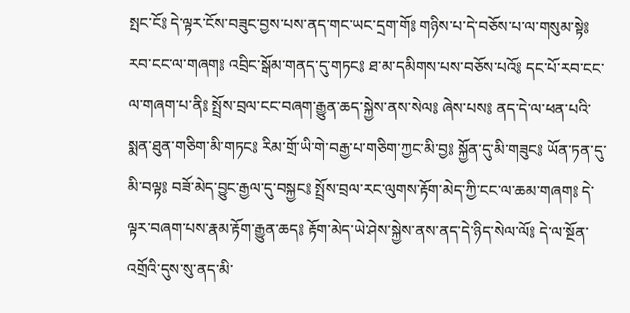སྤང་ངོ༔ དེ་ལྟར་ངོས་བཟུང་བྱས་པས་ནད་གང་ཡང་དྲག་གོ༔ གཉིས་པ་དེ་བཅོས་པ་ལ་གསུམ་སྟེ༔ རབ་ངང་ལ་གཞག༔ འབྲིང་སྒོམ་གནད་དུ་གཏང༔ ཐ་མ་དམིགས་པས་བཅོས་པའོ༔ དང་པོ་རབ་ངང་ལ་གཞག་པ་ནི༔ སྤྲོས་བྲལ་ངང་བཞག་རྒྱུན་ཆད་སྐྱེས་ནས་སེལ༔ ཞེས་པས༔ ནད་དེ་ལ་ཕན་པའི་སྨན་ཐུན་གཅིག་མི་གཏང༔ རིམ་གྲོ་ཡི་གེ་བརྒྱ་པ་གཅིག་ཀྱང་མི་བྱ༔ སྐྱོན་དུ་མི་གཟུང༔ ཡོན་ཏན་དུ་མི་བལྟ༔ བཟོ་མེད་བྱུང་རྒྱལ་དུ་བསྐྱང༔ སྤྲོས་བྲལ་རང་ལུགས་རྟོག་མེད་ཀྱི་ངང་ལ་ཆམ་གཞག༔ དེ་ལྟར་བཞག་པས་རྣམ་རྟོག་རྒྱུན་ཆད༔ རྟོག་མེད་ཡེ་ཤེས་སྐྱེས་ནས་ནད་དེ་ཉིད་སེལ་ལོ༔ དེ་ལ་སྔོན་འགྲོའི་དུས་སུ་ནད་མི་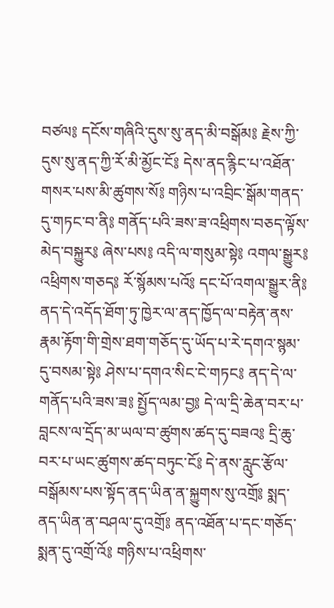བཙལ༔ དངོས་གཞིའི་དུས་སུ་ནད་མི་བསྒོམ༔ རྗེས་ཀྱི་དུས་སུ་ནད་ཀྱི་རོ་མི་མྱོང་ངོ༔ དེས་ནད་རྙིང་པ་འཐོན་གསར་པས་མི་ཚུགས་སོ༔ གཉིས་པ་འབྲིང་སྒོམ་གནད་དུ་གཏང་བ་ནི༔ གནོད་པའི་ཟས་ཟ་འཕྲིགས་བཅད་ལྟོས་མེད་བསྐྱུར༔ ཞེས་པས༔ འདི་ལ་གསུམ་སྟེ༔ འགལ་སྒྱུར༔ འཕྲིགས་གཅད༔ རོ་སྙོམས་པའོ༔ དང་པོ་འགལ་སྒྱུར་ནི༔ ནད་དེ་འདོད་ཐོག་ཏུ་ཁྱེར་ལ་ནད་ཁྱོད་ལ་བརྟེན་ནས་རྣམ་རྟོག་གི་གྲེས་ཐག་གཅོད་དུ་ཡོད་པ་རེ་དགའ་སྙམ་དུ་བསམ་སྟེ༔ ཤེས་པ་དགའ་སིང་ངེ་གཏང༔ ནད་དེ་ལ་གནོད་པའི་ཟས་ཟ༔ སྤྱོད་ལམ་བྱ༔ དེ་ལ་དྲི་ཆེན་བར་པ་བླངས་ལ་དྲོད་མ་ཡལ་བ་ཚུགས་ཚད་དུ་བཟའ༔ དྲི་ཆུ་བར་པ་ཡང་ཚུགས་ཚད་བཏུང་ངོ༔ དེ་ནས་རླུང་རྩོལ་བསྒོམས་པས་སྟོད་ནད་ཡིན་ན་སྐྱུགས་སུ་འགྲོ༔ སྨད་ནད་ཡིན་ན་བཤལ་དུ་འགྲོ༔ ནད་འཐོན་པ་དང་གཅོད་སྨན་དུ་འགྲོ་འོ༔ གཉིས་པ་འཕྲིགས་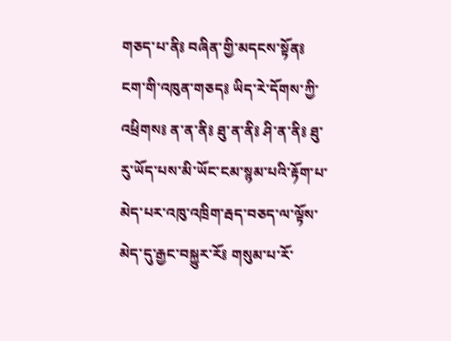གཅད་པ་ནི༔ བཞིན་གྱི་མདངས་སྟོན༔ ངག་གི་འཁུན་གཅད༔ ཡིད་རེ་དོགས་ཀྱི་འཕྲིགས༔ ན་ན་ནི༔ ཐུ་ན་ནི༔ ཤི་ན་ནི༔ ཐུ་རུ་ཡོད་པས་མི་ཡོང་ངམ་སྙམ་པའི་རྟོག་པ་མེད་པར་འཁུ་འཁྲིག་རྦད་བཅད་ལ་ལྟོས་མེད་དུ་རྒྱང་བསྐྱུར་རོ༔ གསུམ་པ་རོ་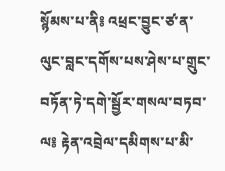སྙོམས་པ་ནི༔ འཕྲང་བྱུང་ཙ་ན་ལུང་བླང་དགོས་པས་ཤེས་པ་གྲུང་བཏོན་ཏེ་དགེ་སྦྱོར་གསལ་བཏབ་ལ༔ རྟེན་འབྲེལ་དམིགས་པ་མི་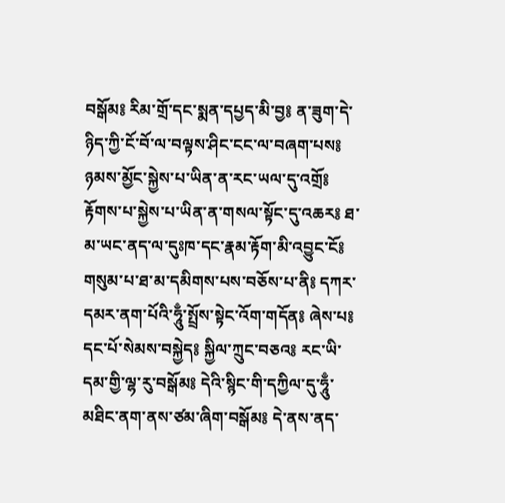བསྒོམ༔ རིམ་གྲོ་དང་སྨན་དཔྱད་མི་བྱ༔ ན་ཟུག་དེ་ཉིད་ཀྱི་ངོ་བོ་ལ་བལྟས་ཤིང་ངང་ལ་བཞག་པས༔ ཉམས་མྱོང་སྐྱེས་པ་ཡིན་ན་རང་ཡལ་དུ་འགྲོ༔ རྟོགས་པ་སྐྱེས་པ་ཡིན་ན་གསལ་སྟོང་དུ་འཆར༔ ཐ་མ་ཡང་ནད་ལ་དུཿཁ་དང་རྣམ་རྟོག་མི་འབྱུང་ངོ༔ གསུམ་པ་ཐ་མ་དམིགས་པས་བཅོས་པ་ནི༔ དཀར་དམར་ནག་པོའི་ཧཱུྃ་སྤྲོས་སྟེང་འོག་གདོན༔ ཞེས་པ༔ དང་པོ་སེམས་བསྐྱེད༔ སྐྱིལ་ཀྲུང་བཅའ༔ རང་ཡི་དམ་གྱི་ལྷ་རུ་བསྒོམ༔ དེའི་སྙིང་གི་དཀྱིལ་དུ་ཧཱུྃ་མཐིང་ནག་ནས་ཙམ་ཞིག་བསྒོམ༔ དེ་ནས་ནད་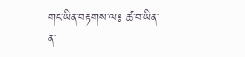གང་ཡིན་བརྟགས་ལ༔ ཚ་བ་ཡིན་ན་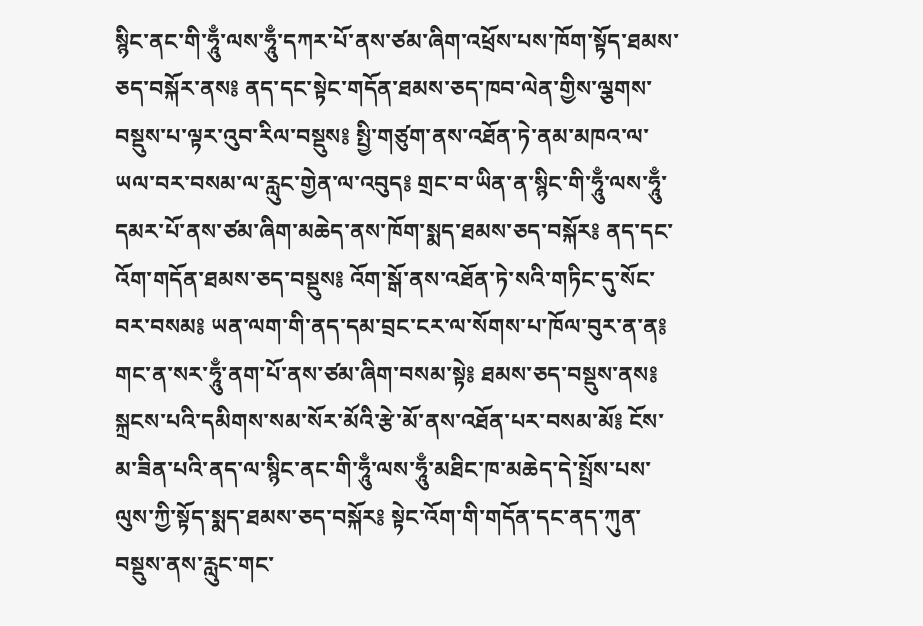སྙིང་ནང་གི་ཧཱུྃ་ལས་ཧཱུྃ་དཀར་པོ་ནས་ཙམ་ཞིག་འཕྲོས་པས་ཁོག་སྟོད་ཐམས་ཅད་བསྐོར་ནས༔ ནད་དང་སྟེང་གདོན་ཐམས་ཅད་ཁབ་ལེན་གྱིས་ལྕགས་བསྡུས་པ་ལྟར་འུབ་རིལ་བསྡུས༔ སྤྱི་གཙུག་ནས་འཐོན་ཏེ་ནམ་མཁའ་ལ་ཡལ་བར་བསམ་ལ་རླུང་གྱེན་ལ་འབུད༔ གྲང་བ་ཡིན་ན་སྙིང་གི་ཧཱུྃ་ལས་ཧཱུྃ་དམར་པོ་ནས་ཙམ་ཞིག་མཆེད་ནས་ཁོག་སྨད་ཐམས་ཅད་བསྐོར༔ ནད་དང་འོག་གདོན་ཐམས་ཅད་བསྡུས༔ འོག་སྒོ་ནས་འཐོན་ཏེ་སའི་གཏིང་དུ་སོང་བར་བསམ༔ ཡན་ལག་གི་ནད་དམ་བྲང་ངར་ལ་སོགས་པ་ཁོལ་བུར་ན་ན༔ གང་ན་སར་ཧཱུྃ་ནག་པོ་ནས་ཙམ་ཞིག་བསམ་སྟེ༔ ཐམས་ཅད་བསྡུས་ནས༔ སྐྲངས་པའི་དམིགས་སམ་སོར་མོའི་རྩེ་མོ་ནས་འཐོན་པར་བསམ་མོ༔ ངོས་མ་ཟིན་པའི་ནད་ལ་སྙིང་ནང་གི་ཧཱུྃ་ལས་ཧཱུྃ་མཐིང་ཁ་མཆེད་དེ་སྤྲོས་པས་ལུས་ཀྱི་སྟོད་སྨད་ཐམས་ཅད་བསྐོར༔ སྟེང་འོག་གི་གདོན་དང་ནད་ཀུན་བསྡུས་ནས་རླུང་གང་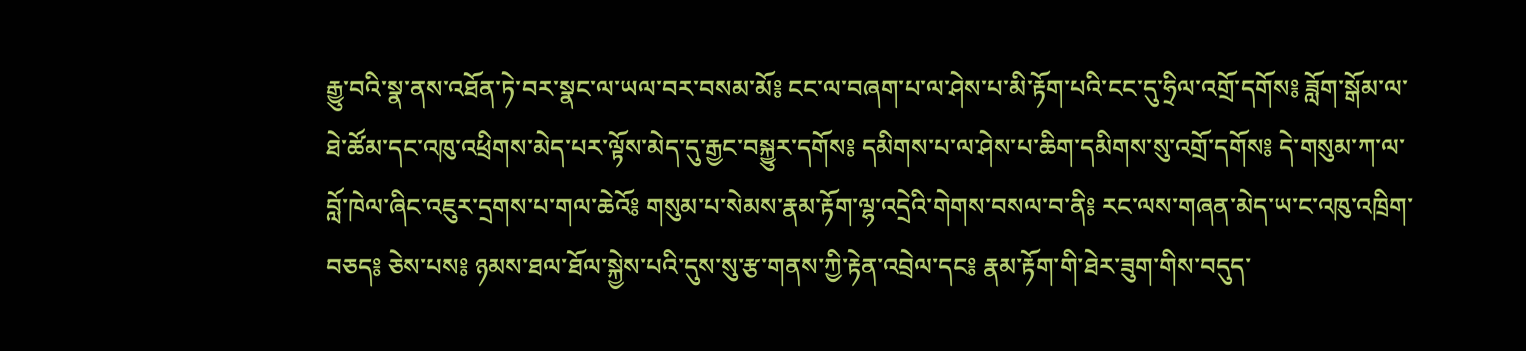རྒྱུ་བའི་སྣ་ནས་འཐོན་ཏེ་བར་སྣང་ལ་ཡལ་བར་བསམ་མོ༔ ངང་ལ་བཞག་པ་ལ་ཤེས་པ་མི་རྟོག་པའི་ངང་དུ་ཧྲིལ་འགྲོ་དགོས༔ ཟློག་སྒོམ་ལ་ཐེ་ཚོམ་དང་འཁུ་འཕྲིགས་མེད་པར་ལྟོས་མེད་དུ་རྒྱང་བསྐྱུར་དགོས༔ དམིགས་པ་ལ་ཤེས་པ་ཆིག་དམིགས་སུ་འགྲོ་དགོས༔ དེ་གསུམ་ཀ་ལ་བློ་ཁེལ་ཞིང་འཇུར་དྲགས་པ་གལ་ཆེའོ༔ གསུམ་པ་སེམས་རྣམ་རྟོག་ལྷ་འདྲེའི་གེགས་བསལ་བ་ནི༔ རང་ལས་གཞན་མེད་ཡ་ང་འཁུ་འཁྲིག་བཅད༔ ཅེས་པས༔ ཉམས་ཐལ་ཐོལ་སྐྱེས་པའི་དུས་སུ་རྩ་གནས་ཀྱི་རྟེན་འབྲེལ་དང༔ རྣམ་རྟོག་གི་ཐེར་ཟུག་གིས་བདུད་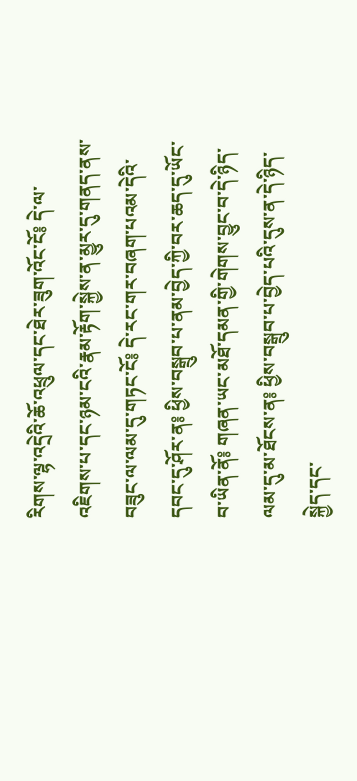རིགས་ལྷ་འདྲེའི་ཆོ་འཕྲུལ་དང་ཐེར་ཟུག་འོང་ངོ༔ དེ་ལ་འཇིགས་པ་དང་ཉམ་ངའི་རྣམ་རྟོག་སྐྱེས་ན་མྱུར་དུ་གནད་ནས་བཟུང་ལ་ལམ་དུ་གཏང་ངོ༔ དེ་རང་གར་བཞག་པའམ་དེའི་དབང་དུ་ཤོར་ན༔ ཕྱིས་བསྒྲུབ་པ་ནམ་བྱེད་ཀྱི་བར་ཆད་དུ་ཡོང་བ་ཡིན་ནོ༔ གཞན་ཡང་མཐོ་དམན་གྱི་གེགས་བྱུང་བ་དེ་ཉིད་ལམ་དུ་མ་ཐོངས་ན༔ ཕྱིས་བསྒྲུབ་པ་བྱེད་པའི་དུས་ན་དེ་ཉིད་སྐྱེད་དང་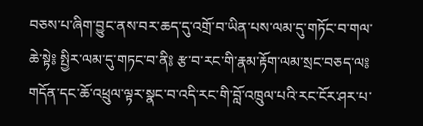བཅས་པ་ཞིག་བྱུང་ནས་བར་ཆད་དུ་འགྲོ་བ་ཡིན་པས་ལམ་དུ་གཏོང་བ་གལ་ཆེ་སྟེ༔ སྤྱིར་ལམ་དུ་གཏང་བ་ནི༔ རྩ་བ་རང་གི་རྣམ་རྟོག་ལམ་སྲང་བཅད་ལ༔ གདོན་དང་ཆོ་འཕྲུལ་ལྟར་སྣང་བ་འདི་རང་གི་བློ་འཁྲུལ་པའི་རང་ངོར་ཤར་པ་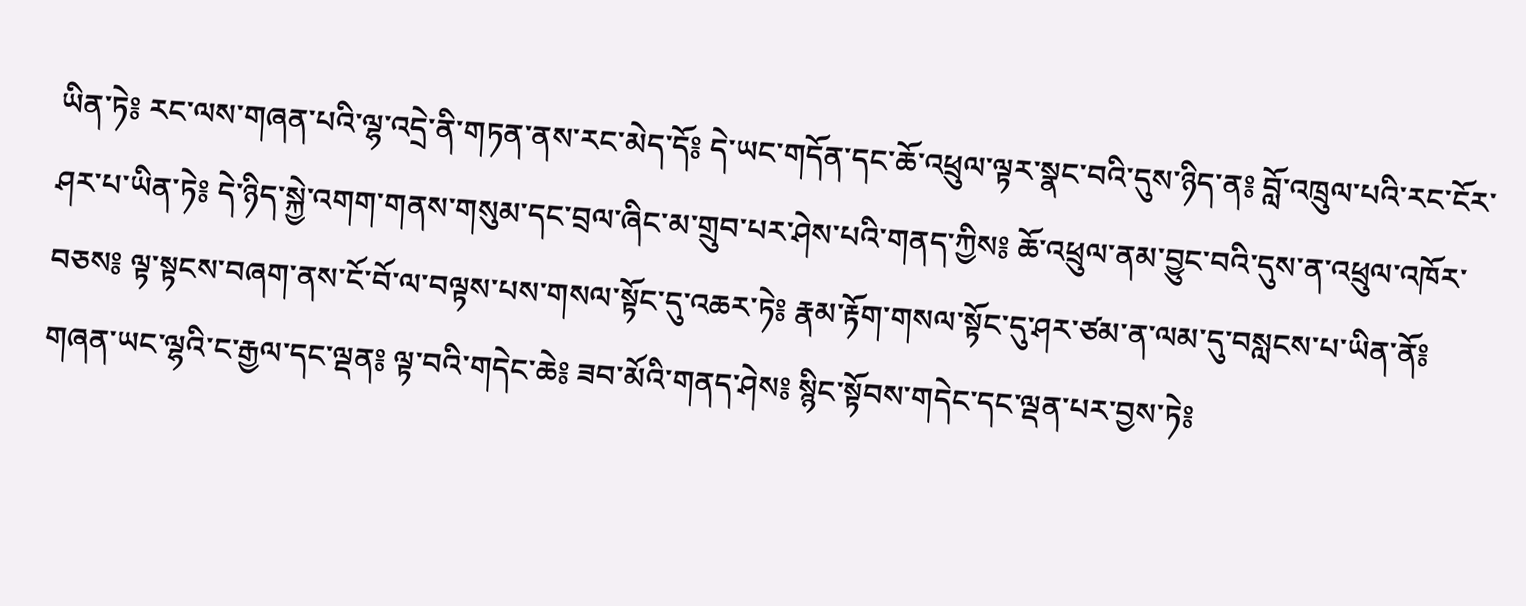ཡིན་ཏེ༔ རང་ལས་གཞན་པའི་ལྷ་འདྲེ་ནི་གཏན་ནས་རང་མེད་དོ༔ དེ་ཡང་གདོན་དང་ཆོ་འཕྲུལ་ལྟར་སྣང་བའི་དུས་ཉིད་ན༔ བློ་འཁྲུལ་པའི་རང་ངོར་ཤར་པ་ཡིན་ཏེ༔ དེ་ཉིད་སྐྱེ་འགག་གནས་གསུམ་དང་བྲལ་ཞིང་མ་གྲུབ་པར་ཤེས་པའི་གནད་ཀྱིས༔ ཆོ་འཕྲུལ་ནམ་བྱུང་བའི་དུས་ན་འཕྲུལ་འཁོར་བཅས༔ ལྟ་སྟངས་བཞག་ནས་ངོ་བོ་ལ་བལྟས་པས་གསལ་སྟོང་དུ་འཆར་ཏེ༔ རྣམ་རྟོག་གསལ་སྟོང་དུ་ཤར་ཙམ་ན་ལམ་དུ་བསླངས་པ་ཡིན་ནོ༔ གཞན་ཡང་ལྷའི་ང་རྒྱལ་དང་ལྡན༔ ལྟ་བའི་གདེང་ཆེ༔ ཟབ་མོའི་གནད་ཤེས༔ སྙིང་སྟོབས་གདེང་དང་ལྡན་པར་བྱས་ཏེ༔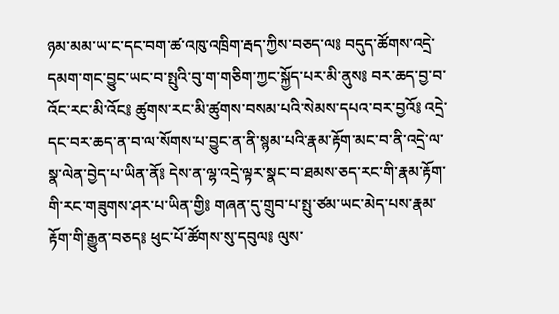ཉམ་མམ་ཡ་ང་དང་བག་ཚ་འཁུ་འཁྲིག་རྦད་ཀྱིས་བཅད་ལ༔ བདུད་ཚོགས་འདྲེ་དམག་གང་བྱུང་ཡང་བ་སྤུའི་བུ་ག་གཅིག་ཀྱང་སྐྱོད་པར་མི་ནུས༔ བར་ཆད་བྱ་བ་འོང་རང་མི་འོང༔ ཚུགས་རང་མི་ཚུགས་བསམ་པའི་སེམས་དཔའ་བར་བྱའོ༔ འདྲེ་དང་བར་ཆད་ན་བ་ལ་སོགས་པ་བྱུང་ན་ནི་སྙམ་པའི་རྣམ་རྟོག་མང་བ་ནི་འདྲེ་ལ་སྣ་ལེན་བྱེད་པ་ཡིན་ནོ༔ དེས་ན་ལྷ་འདྲེ་ལྟར་སྣང་བ་ཐམས་ཅད་རང་གི་རྣམ་རྟོག་གི་རང་གཟུགས་ཤར་པ་ཡིན་གྱི༔ གཞན་དུ་གྲུབ་པ་སྤུ་ཙམ་ཡང་མེད་པས་རྣམ་རྟོག་གི་རྒྱུན་བཅད༔ ཕུང་པོ་ཚོགས་སུ་དབུལ༔ ལུས་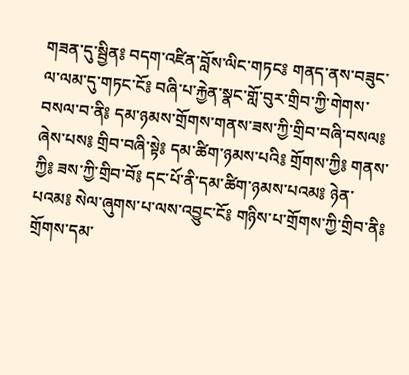གཟན་དུ་སྦྱིན༔ བདག་འཛིན་བློས་ལིང་གཏང༔ གནད་ནས་བཟུང་ལ་ལམ་དུ་གཏང་ངོ༔ བཞི་པ་རྐྱེན་སྣང་གློ་བུར་གྲིབ་ཀྱི་གེགས་བསལ་བ་ནི༔ དམ་ཉམས་གྲོགས་གནས་ཟས་ཀྱི་གྲིབ་བཞི་བསལ༔ ཞེས་པས༔ གྲིབ་བཞི་སྟེ༔ དམ་ཚིག་ཉམས་པའི༔ གྲོགས་ཀྱི༔ གནས་ཀྱི༔ ཟས་ཀྱི་གྲིབ་བོ༔ དང་པོ་ནི་དམ་ཚིག་ཉམས་པའམ༔ ཉེན་པའམ༔ སེལ་ཞུགས་པ་ལས་འབྱུང་ངོ༔ གཉིས་པ་གྲོགས་ཀྱི་གྲིབ་ནི༔ གྲོགས་དམ་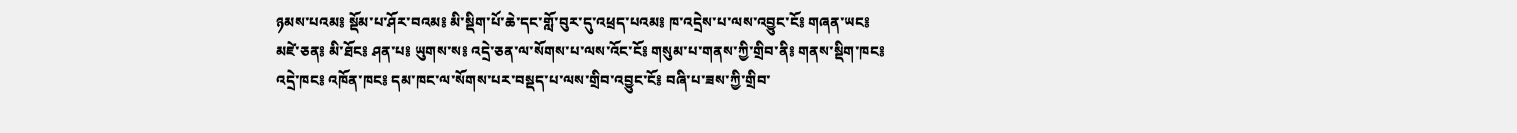ཉམས་པའམ༔ སྡོམ་པ་ཤོར་བའམ༔ མི་སྡིག་པོ་ཆེ་དང་གློ་བུར་དུ་འཕྲད་པའམ༔ ཁ་འདྲེས་པ་ལས་འབྱུང་ངོ༔ གཞན་ཡང༔ མཛེ་ཅན༔ མི་ཐོང༔ ཤན་པ༔ ཡུགས་ས༔ འདྲེ་ཅན་ལ་སོགས་པ་ལས་འོང་ངོ༔ གསུམ་པ་གནས་ཀྱི་གྲིབ་ནི༔ གནས་སྡིག་ཁང༔ འདྲེ་ཁང༔ འཁོན་ཁང༔ དམ་ཁང་ལ་སོགས་པར་བསྡད་པ་ལས་གྲིབ་འབྱུང་ངོ༔ བཞི་པ་ཟས་ཀྱི་གྲིབ་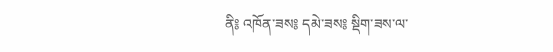ནི༔ འཁོན་ཟས༔ དམེ་ཟས༔ སྡིག་ཟས་ལ་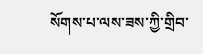སོགས་པ་ལས་ཟས་ཀྱི་གྲིབ་